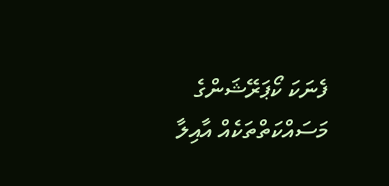ފެނަކަ ކޯޕަރޭޝަންގެ މަސައްކަތްތަކެއް އާއިލާ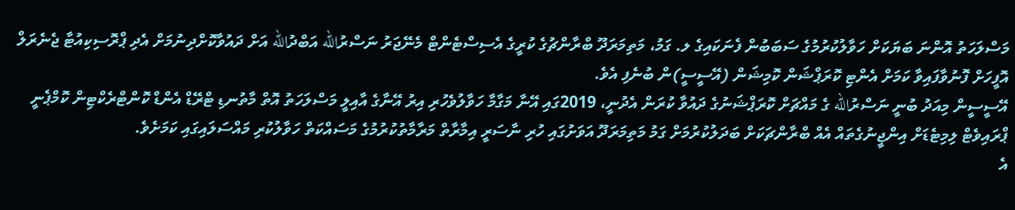މަސްލަހަތު އޮންނަ ބަޔަކަށް ހަވާލުކުރުމުގެ ސަބަބުން ފެނަކައިގެ ލ. ގަމު، މަތިމަރަދޫ ބްރާންޗުގެ ކުރީގެ އެސިސްޓެންޓް މެނޭޖަރު ނަސްރުالله އަބްދުالله އަށް ދައުވާކޮށްދިނުމަށް އެދި ޕްރޮސިކިއުޓާ ޖެނެރަލް އޮފީހަށް ފޮނުވާފައިވާ ކަމަށް އެންޓި ކޮރަޕްޝަން ކޮމިޝަން (އޭސީސީ)ން ބުނެފި އެވެ.
އޭސީސީން މިއަދު ބުނީ ނަސްރުالله ގެ މައްޗަށް ކޮރަޕްޝަނުގެ ދައުވާ ކުރަން އެދުނީ، 2019ގައި އޭނާ މަގާމާ ހަވާލުވެހުރި އިރު އޭނާގެ އާއިލީ މަސްލަހަތު އޮތް މާތުނޑި ޓްރޭޑް އެންޑް ކޮންޓްރެކްޓިން ކޮމްޕެނީ ޕްރައިވެޓް ލިމިޓެޑަށް އިންޖީނުގެތައް އެއް ބްރާންޗަކަށް ބަދަލުކުރުމަށް ގަމު މަތިމަރަދޫ އަވަށުގައި ހުރި ނާސަރީ އިމާރާތް މަރާމާތުކުރުމުގެ މަސައްކަތް ހަވާލުކުރި މައްސަލައިގައި ކަމަށެވެ.
އެ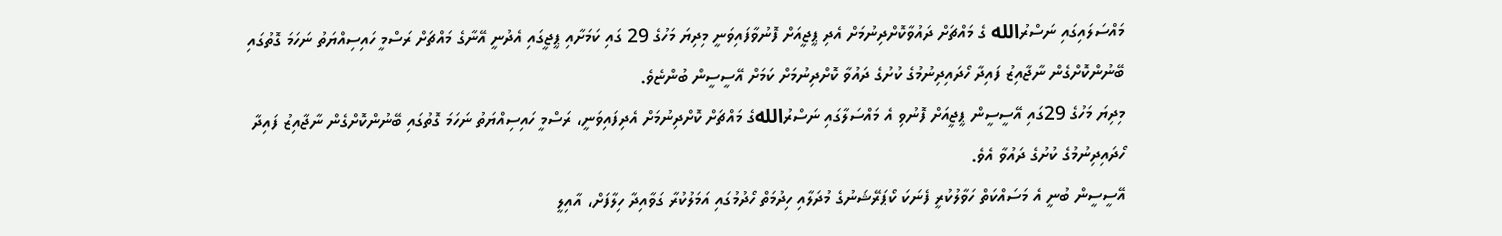މައްސަލައިގައި ނަސްރުالله ގެ މައްޗަށް ދައުވާކޮށްދިނުމަށް އެދި ޕީޖީއަށް ފޮނުވާފައިވަނީ މިދިޔަ މަހުގެ 29 ގައި ކަމަށާއި ޕީޖީގައި އެދުނީ އޭނާގެ މައްޗަށް ރަސްމީ ހައިސިއްޔަތު ނަހަމަ ގޮތުގައި ބޭނުންކޮށްގެން ނާޖާއިޒު ފައިދާ ހޯދައިދިނުމުގެ ކުށުގެ ދައުވާ ކޮށްދިނުމަށް ކަމަށް އޭސީސީން ބުންޏެވެ.
މިދިޔަ މަހުގެ 29ގައި އޭސީސީން ޕީޖީއަށް ފޮނުވި އެ މައްސަލާގައި ނަސްރުاللهގެ މައްޗަށް ކޮށްދިނުމަށް އެދިފައިވަނީ، ރަސްމީ ހައިސިއްޔަތު ނަހަމަ ގޮތުގައި ބޭނުންކޮށްގެން ނާޖާއިޒު ފައިދާ ހޯދައިދިނުމުގެ ކުށުގެ ދައުވާ އެވެ.
އޭސީސީން ބުނީ އެ މަސައްކަތް ހަވާލުކުރީ ފެނަކަ ކޯޕަރޭޝަނުގެ މުދަލާއި ހިދުމަތް ހޯދުމުގައި އަމަލުކުރާ ގަވާއިދާ ހިލާފަށް، އާއިލީ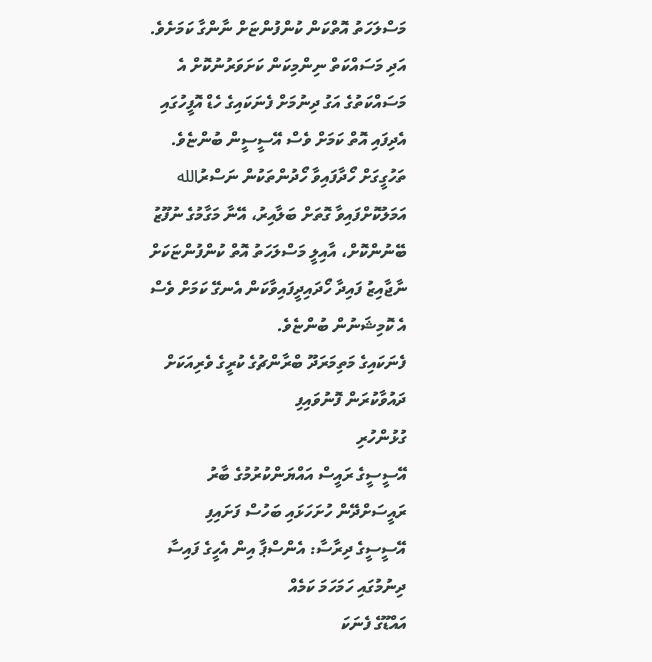މަސްލަހަތު އޮތްކަން ކުންފުންޏަށް ނާންގާ ކަމަށެވެ. އަދި މަސައްކަތް ނިންމިކަން ކަށަވަރުނުކޮށް އެ މަސައްކަތުގެ އަގު ދިނުމަށް ފެނަކައިގެ ހެޑް އޮފީހުގައި އެދިފައި އޮތް ކަމަށް ވެސް އޭސީސީން ބުންޏެވެ.
ތަހުގީގަށް ހޯދާފައިވާ ހޯދުންތަކުން ނަސްރުالله އަމަލުކޮށްފައިވާ ގޮތަށް ބަލާއިރު، އޭނާ މަގާމުގެ ނުފޫޒު ބޭނުންކޮށް، އާއިލީ މަސްލަހަތު އޮތް ކުންފުންޏަކަށް ނާޖާއިޒު ފައިދާ ހޯދައިދީފައިވާކަން އެނގޭ ކަމަށް ވެސް އެ ކޮމިޝަނުން ބުންޏެވެ.
ފެނަކައިގެ މަތިމަރަދޫ ބްރާންޗުގެ ކުރީގެ ވެރިއަކަށް ދައުވާކުރަން ފޮނުވައިފި
ގުޅުންހުރި
އޭސީސީގެ ރައީސް އައްޔަންކުރުމުގެ ބާރު ރައީސަށްދޭން ހުށަހަޅައި ބަހުސް ފަށައިފި
އޭސީސީގެ ދިރާސާ: އެންސްޕާ އިން އެހީގެ ފައިސާ ދިނުމުގައި ހަމަހަމަ ކަމެއް
އައްޑޫގެ ފެނަކަ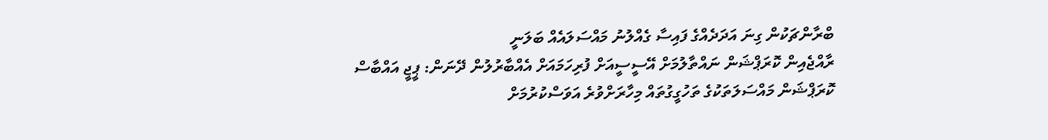ބްރާންޗަކުން ގިނަ އަދަދެއްގެ ފައިސާ ގެއްލުނު މައްސަލައެއް ބަލަނީ
ރާއްޖެއިން ކޮރަޕްޝަން ނައްތާލުމަށް އޭސީސީއަށް ފުރިހަމައަށް އެއްބާރުލުން ދޭނަން: ޕީޖީ އައްބާސް
ކޮރަޕްޝަން މައްސަލަތަކުގެ ތަހުގީގުތައް މިހާރަށްވުރެ އަވަސްކުރުމަށް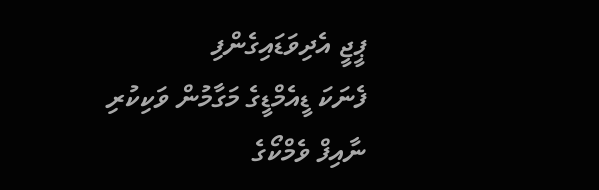ޕީޖީ އެދިވަޑައިގެންފި
ފެނަކަ ޑީއެމްޑީގެ މަގާމުން ވަކިކުރި ނާއިފް ވެމްކޯގެ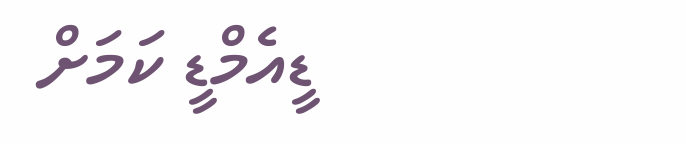ޑީއެމްޑީ ކަމަށް